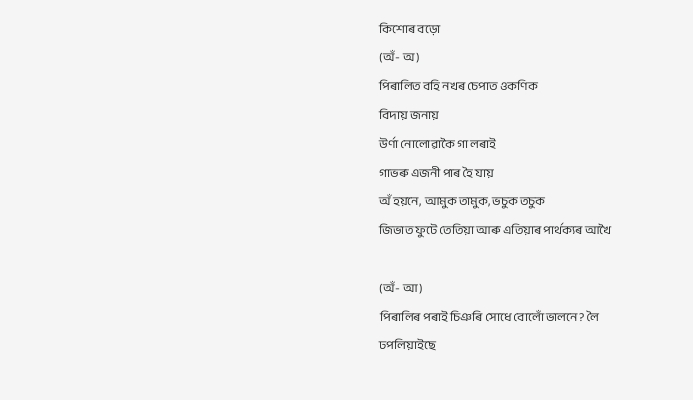কিশোৰ বড়ো
(অঁ- অ)
পিৰালিত বহি নখৰ চেপাত ওকণিক
বিদায় জনায়
উৰ্ণা নোলোৱাকৈ গা লৰাই
গাভৰু এজনী পাৰ হৈ যায়
অঁ হয়নে, আমুক তামুক, ভচুক তচুক
জিভাত ফুটে তেতিয়া আৰু এতিয়াৰ পাৰ্থক্যৰ আখৈ

(অঁ- আ)
পিৰালিৰ পৰাই চিঞৰি সোধে বোলোঁ ভালনে? লৈ
ঢপলিয়াইছে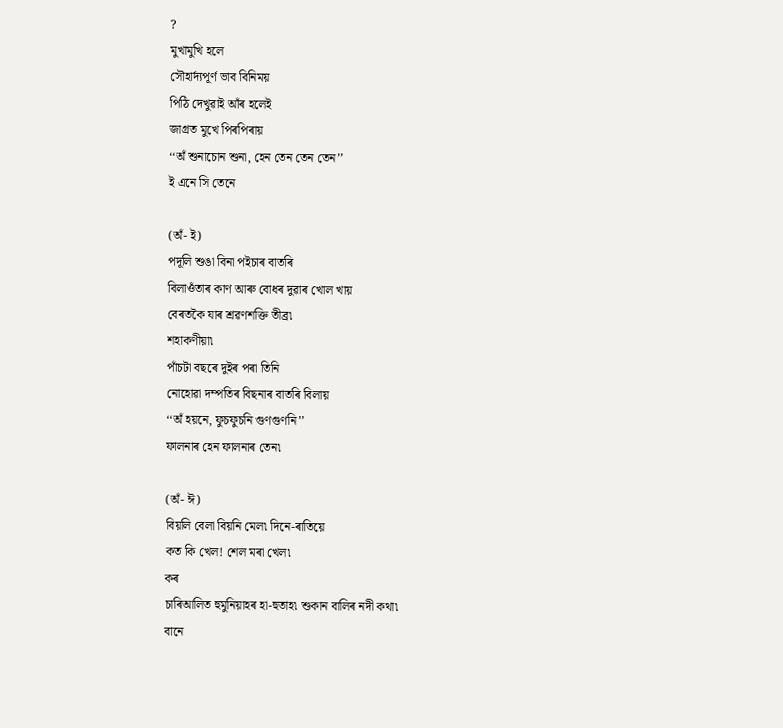?
মুখামুখি হলে
সৌহাৰ্দ্যপূৰ্ণ ভাব বিনিময়
পিঠি দেখুৱাই আঁৰ হলেই
জাগ্ৰত মুখে পিৰপিৰায়
‘‘অঁ শুনাচোন শুনা, হেন তেন তেন তেন’’
ই এনে সি তেনে

(অঁ- ই)
পদূলি শুঙা বিনা পইচাৰ বাতৰি
বিলাওঁতাৰ কাণ আৰু বোধৰ দুৱাৰ খোল খায়
বেৰতকৈ যাৰ শ্ৰৱণশক্তি তীব্ৰ৷
শহাকণীয়া৷
পাঁচটা বছৰে দুইৰ পৰা তিনি
নোহোৱা দম্পতিৰ বিছনাৰ বাতৰি বিলায়
‘‘অঁ হয়নে, ফুচফুচনি গুণগুণনি’’
ফালনাৰ হেন ফালনাৰ তেন৷

(অঁ- ঈ)
বিয়লি বেলা বিয়নি মেল৷ দিনে-ৰাতিয়ে
কত কি খেল! শেল মৰা খেল৷
কৰ
চাৰিআলিত হুমুনিয়াহৰ হা-হুতাহ৷ শুকান বালিৰ নদী কথা৷
বানে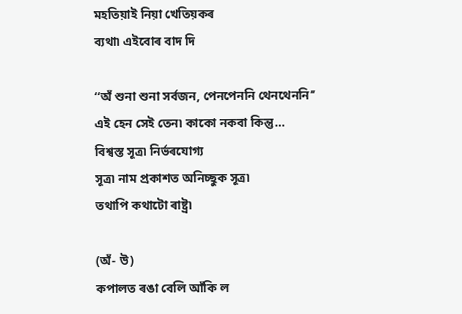মহতিয়াই নিয়া খেতিয়কৰ
ব্যথা৷ এইবোৰ বাদ দি

‘‘অঁ শুনা শুনা সৰ্বজন, পেনপেননি থেনথেননি’’
এই হেন সেই তেন৷ কাকো নকবা কিন্তু…
বিশ্বস্ত সূত্ৰ৷ নিৰ্ভৰযোগ্য
সূত্ৰ৷ নাম প্ৰকাশত অনিচ্ছুক সূত্ৰ৷
তথাপি কথাটো ৰাষ্ট্ৰ৷

(অঁ- উ)
কপালত ৰঙা বেলি আঁকি ল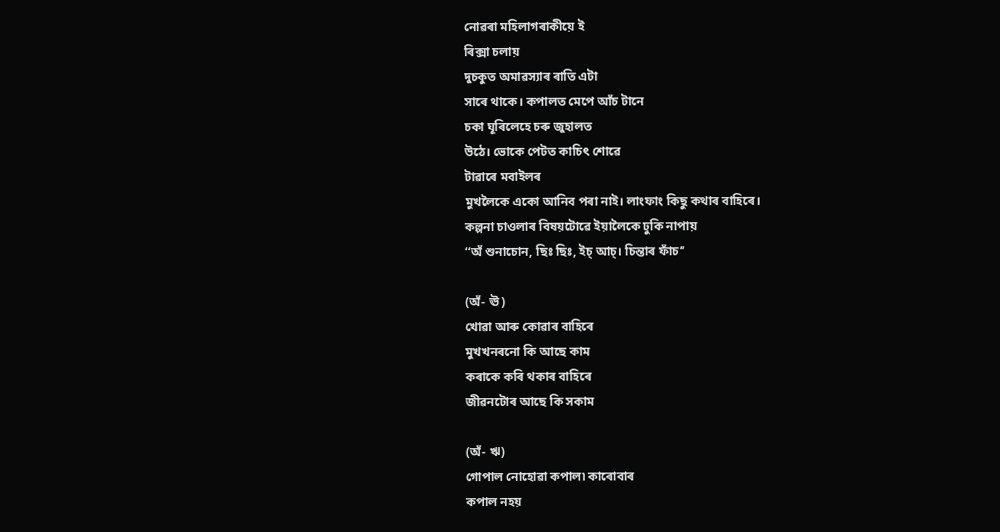নোৱৰা মহিলাগৰাকীয়ে ই
ৰিক্সা চলায়
দুচকুত অমাৱস্যাৰ ৰাতি এটা
সাৰে থাকে। কপালত মেপে আঁচ টানে
চকা ঘূৰিলেহে চৰু জুহালত
উঠে। ভোকে পেটত কাচিৎ শোৱে
টাৱাৰে মবাইলৰ
মুখলৈকে একো আনিব পৰা নাই। লাংফাং কিছু কথাৰ বাহিৰে।
কল্পনা চাওলাৰ বিষয়টোৱে ইয়ালৈকে ঢুকি নাপায়
‘‘অঁ শুনাচোন, ছিঃ ছিঃ, ইচ্ আচ্। চিন্তাৰ ফাঁচ’’

(অঁ- ঊ)
খোৱা আৰু কোৱাৰ বাহিৰে
মুখখনৰনো কি আছে কাম
কৰাকে কৰি থকাৰ বাহিৰে
জীৱনটোৰ আছে কি সকাম

(অঁ- ঋ)
গোপাল নোহোৱা কপাল৷ কাৰোবাৰ
কপাল নহয়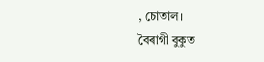, চোতাল।
বৈৰাগী বুকুত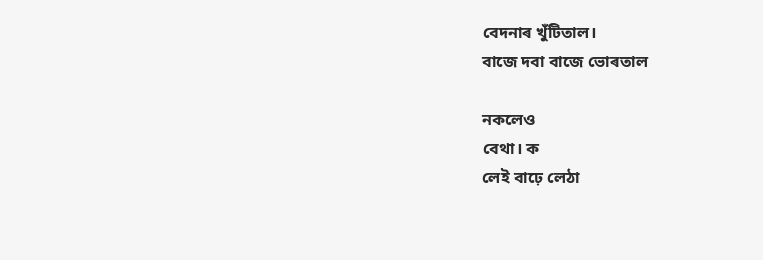বেদনাৰ খুঁটিতাল।
বাজে দবা বাজে ভোৰতাল

নকলেও
বেথা। ক
লেই বাঢ়ে লেঠা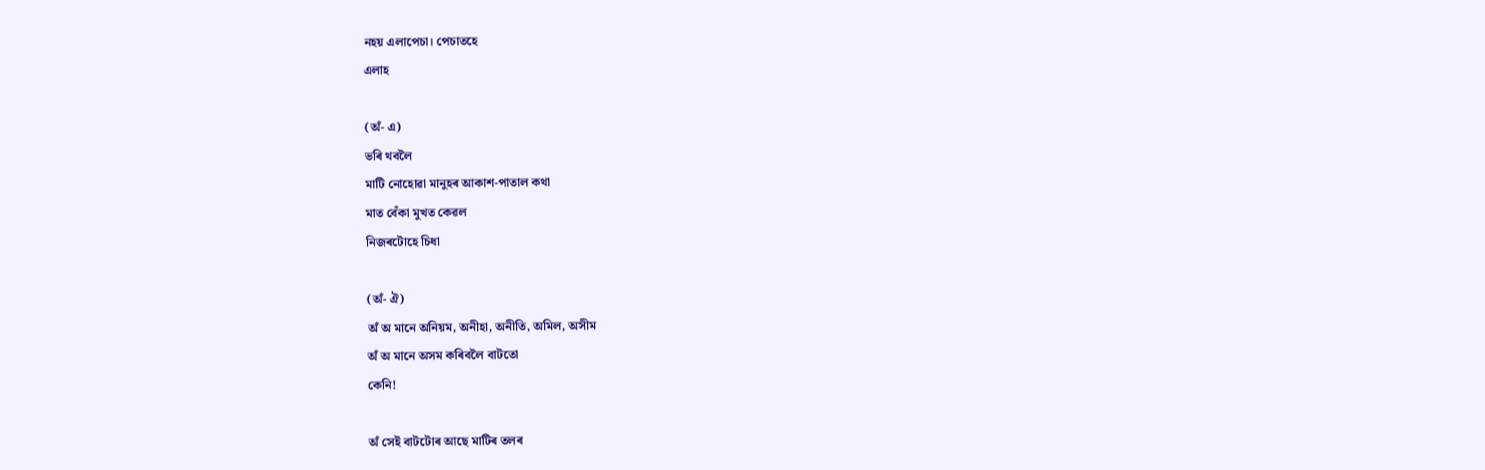নহয় এলাপেচা। পেচাতহে
এলাহ

(অঁ- এ)
ভৰি থবলৈ
মাটি নোহোৱা মানুহৰ আকাশ-পাতাল কথা
মাত বেঁকা মুখত কেৱল
নিজৰটোহে চিধা

(অঁ- ঐ)
অঁ অ মানে অনিয়ম, অনীহা, অনীতি, অমিল, অসীম
অঁ অ মানে অসম কৰিবলৈ বাটতো
কেনি!

অঁ সেই বাটটোৰ আছে মাটিৰ তলৰ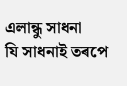এলান্ধু সাধনা
যি সাধনাই তৰপে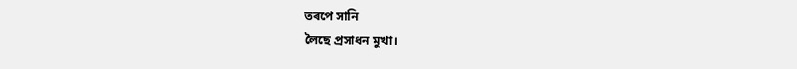তৰপে সানি
লৈছে প্রসাধন মুখা।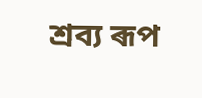শ্ৰব্য ৰূপ